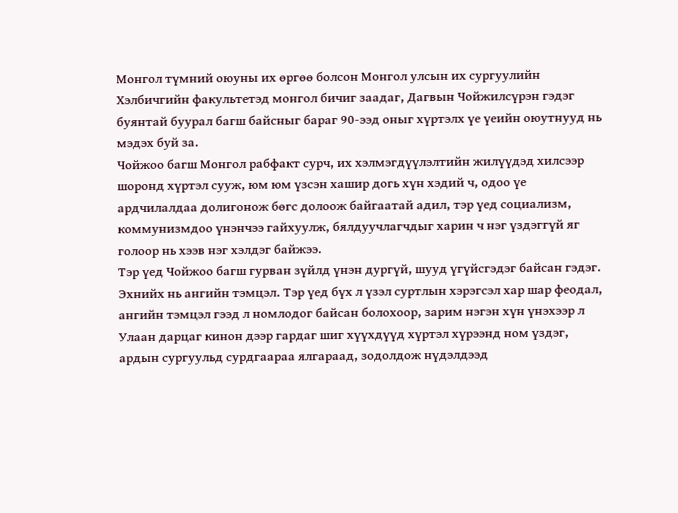Монгол түмний оюуны их өргөө болсон Монгол улсын их сургуулийн Хэлбичгийн факультетэд монгол бичиг заадаг, Дагвын Чойжилсүрэн гэдэг буянтай буурал багш байсныг бараг 90-ээд оныг хүртэлх үе үеийн оюутнууд нь мэдэх буй за.
Чойжоо багш Монгол рабфакт сурч, их хэлмэгдүүлэлтийн жилүүдэд хилсээр шоронд хүртэл сууж, юм юм үзсэн хашир догь хүн хэдий ч, одоо үе ардчилалдаа долигонож бөгс долоож байгаатай адил, тэр үед социализм, коммунизмдоо үнэнчээ гайхуулж, бялдуучлагчдыг харин ч нэг үздэггүй яг голоор нь хээв нэг хэлдэг байжээ.
Тэр үед Чойжоо багш гурван зүйлд үнэн дургүй, шууд үгүйсгэдэг байсан гэдэг. Эхнийх нь ангийн тэмцэл. Тэр үед бүх л үзэл суртлын хэрэгсэл хар шар феодал, ангийн тэмцэл гээд л номлодог байсан болохоор, зарим нэгэн хүн үнэхээр л Улаан дарцаг кинон дээр гардаг шиг хүүхдүүд хүртэл хүрээнд ном үздэг, ардын сургуульд сурдгаараа ялгараад, зодолдож нүдэлдээд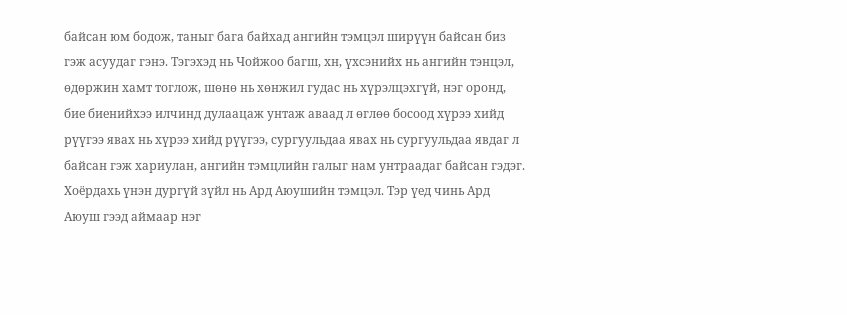байсан юм бодож, таныг бага байхад ангийн тэмцэл ширүүн байсан биз гэж асуудаг гэнэ. Тэгэхэд нь Чойжоо багш, хн, үхсэнийх нь ангийн тэнцэл, өдөржин хамт тоглож, шөнө нь хөнжил гудас нь хүрэлцэхгүй, нэг оронд, бие биенийхээ илчинд дулаацаж унтаж аваад л өглөө босоод хүрээ хийд рүүгээ явах нь хүрээ хийд рүүгээ, сургуульдаа явах нь сургуульдаа явдаг л байсан гэж хариулан, ангийн тэмцлийн галыг нам унтраадаг байсан гэдэг.
Хоёрдахь үнэн дургүй зүйл нь Ард Аюушийн тэмцэл. Тэр үед чинь Ард Аюуш гээд аймаар нэг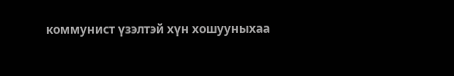коммунист үзэлтэй хүн хошууныхаа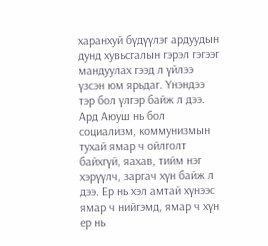харанхуй бүдүүлэг ардуудын дунд хувьсгалын гэрэл гэгээг мандуулах гээд л үйлээ үзсэн юм ярьдаг. Үнэндээ тэр бол үлгэр байж л дээ. Ард Аюуш нь бол социализм, коммунизмын тухай ямар ч ойлголт байхгүй, яахав, тийм нэг хэрүүлч, заргач хүн байж л дээ. Ер нь хэл амтай хүнээс ямар ч нийгэмд, ямар ч хүн ер нь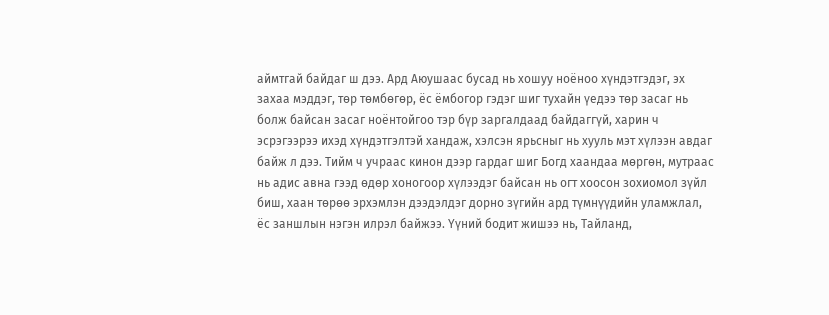аймтгай байдаг ш дээ. Ард Аюушаас бусад нь хошуу ноёноо хүндэтгэдэг, эх захаа мэддэг, төр төмбөгөр, ёс ёмбогор гэдэг шиг тухайн үедээ төр засаг нь болж байсан засаг ноёнтойгоо тэр бүр заргалдаад байдаггүй, харин ч эсрэгээрээ ихэд хүндэтгэлтэй хандаж, хэлсэн ярьсныг нь хууль мэт хүлээн авдаг байж л дээ. Тийм ч учраас кинон дээр гардаг шиг Богд хаандаа мөргөн, мутраас нь адис авна гээд өдөр хоногоор хүлээдэг байсан нь огт хоосон зохиомол зүйл биш, хаан төрөө эрхэмлэн дээдэлдэг дорно зүгийн ард түмнүүдийн уламжлал, ёс заншлын нэгэн илрэл байжээ. Үүний бодит жишээ нь, Тайланд,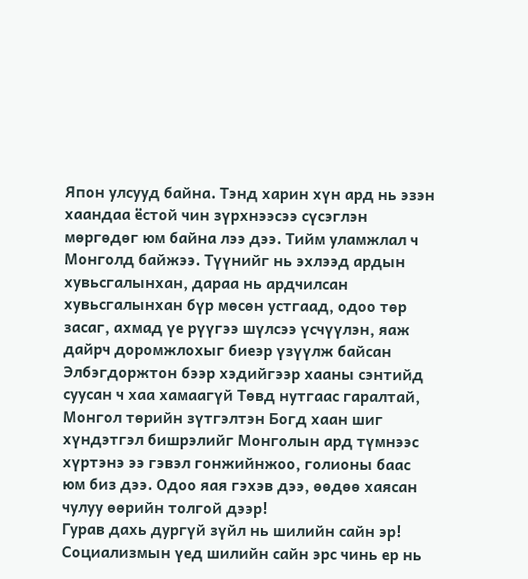Япон улсууд байна. Тэнд харин хүн ард нь эзэн хаандаа ёстой чин зүрхнээсээ сүсэглэн мөргөдөг юм байна лээ дээ. Тийм уламжлал ч Монголд байжээ. Түүнийг нь эхлээд ардын хувьсгалынхан, дараа нь ардчилсан хувьсгалынхан бүр мөсөн устгаад, одоо төр засаг, ахмад үе рүүгээ шүлсээ үсчүүлэн, яаж дайрч доромжлохыг биеэр үзүүлж байсан Элбэгдоржтон бээр хэдийгээр хааны сэнтийд суусан ч хаа хамаагүй Төвд нутгаас гаралтай, Монгол төрийн зүтгэлтэн Богд хаан шиг хүндэтгэл бишрэлийг Монголын ард түмнээс хүртэнэ ээ гэвэл гонжийнжоо, голионы баас юм биз дээ. Одоо яая гэхэв дээ, өөдөө хаясан чулуу өөрийн толгой дээр!
Гурав дахь дургүй зүйл нь шилийн сайн эр! Социализмын үед шилийн сайн эрс чинь ер нь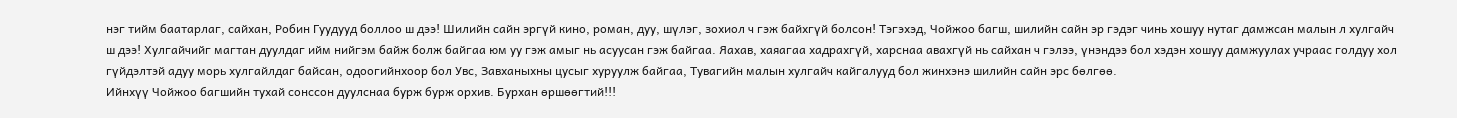нэг тийм баатарлаг, сайхан, Робин Гуудууд боллоо ш дээ! Шилийн сайн эргүй кино, роман, дуу, шүлэг, зохиол ч гэж байхгүй болсон! Тэгэхэд, Чойжоо багш, шилийн сайн эр гэдэг чинь хошуу нутаг дамжсан малын л хулгайч ш дээ! Хулгайчийг магтан дуулдаг ийм нийгэм байж болж байгаа юм уу гэж амыг нь асуусан гэж байгаа. Яахав, хаяагаа хадрахгүй, харснаа авахгүй нь сайхан ч гэлээ, үнэндээ бол хэдэн хошуу дамжуулах учраас голдуу хол гүйдэлтэй адуу морь хулгайлдаг байсан, одоогийнхоор бол Увс, Завханыхны цусыг хуруулж байгаа, Тувагийн малын хулгайч кайгалууд бол жинхэнэ шилийн сайн эрс бөлгөө.
Ийнхүү Чойжоо багшийн тухай сонссон дуулснаа бурж бурж орхив. Бурхан өршөөгтий!!!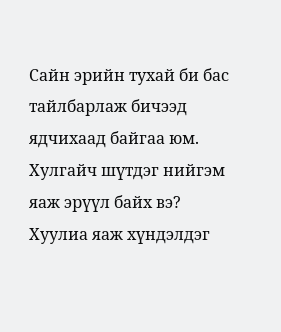Сайн эрийн тухай би бас тайлбарлаж бичээд ядчихаад байгаа юм. Хулгайч шүтдэг нийгэм яаж эрүүл байх вэ? Хуулиа яаж хүндэлдэг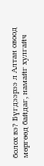болох вэ? Бүгдээрээ л Алтан овоод мөргөөд байдаг, намайг хулгайч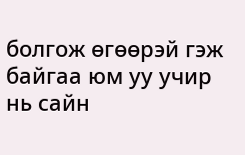болгож өгөөрэй гэж байгаа юм уу учир нь сайн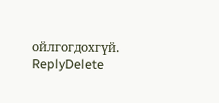ойлгогдохгүй.
ReplyDelete